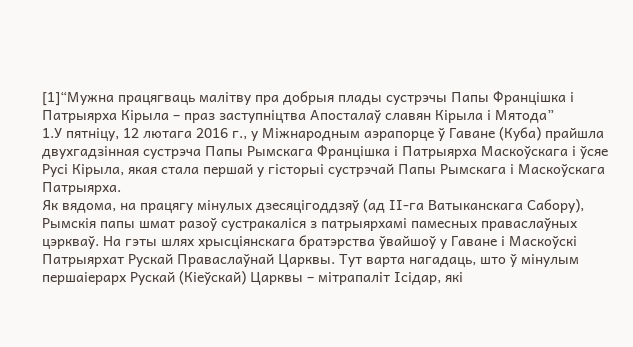[1]“Мужна працягваць малітву пра добрыя плады сустрэчы Папы Францішка і Патрыярха Кірыла – праз заступніцтва Апосталаў славян Кірыла і Мятода”
1.У пятніцу, 12 лютага 2016 г., у Міжнародным аэрапорце ў Гаване (Куба) прайшла двухгадзінная сустрэча Папы Рымскага Францішка і Патрыярха Маскоўскага і ўсяе Русі Кірыла, якая стала першай у гісторыі сустрэчай Папы Рымскага і Маскоўскага Патрыярха.
Як вядома, на працягу мінулых дзесяцігоддзяў (ад ІІ-га Ватыканскага Сабору), Рымскія папы шмат разоў сустракаліся з патрыярхамі памесных праваслаўных цэркваў. На гэты шлях хрысціянскага братэрства ўвайшоў у Гаване і Маскоўскі Патрыярхат Рускай Праваслаўнай Царквы. Тут варта нагадаць, што ў мінулым першаіерарх Рускай (Кіеўскай) Царквы – мітрапаліт Ісідар, які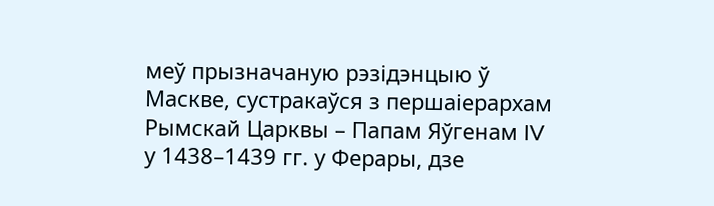меў прызначаную рэзідэнцыю ў Маскве, сустракаўся з першаіерархам Рымскай Царквы – Папам Яўгенам IV у 1438–1439 гг. у Ферары, дзе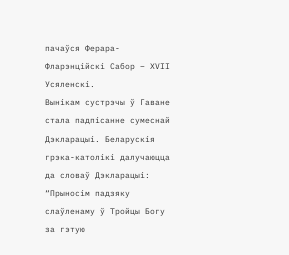пачаўся Ферара-Фларэнційскі Сабор – XVII Усяленскі.
Вынікам сустрэчы ў Гаване стала падпісанне сумеснай Дэкларацыі. Беларускія грэка-католікі далучаюцца да словаў Дэкларацыі: “Прыносім падзяку слаўленаму ў Тройцы Богу за гэтую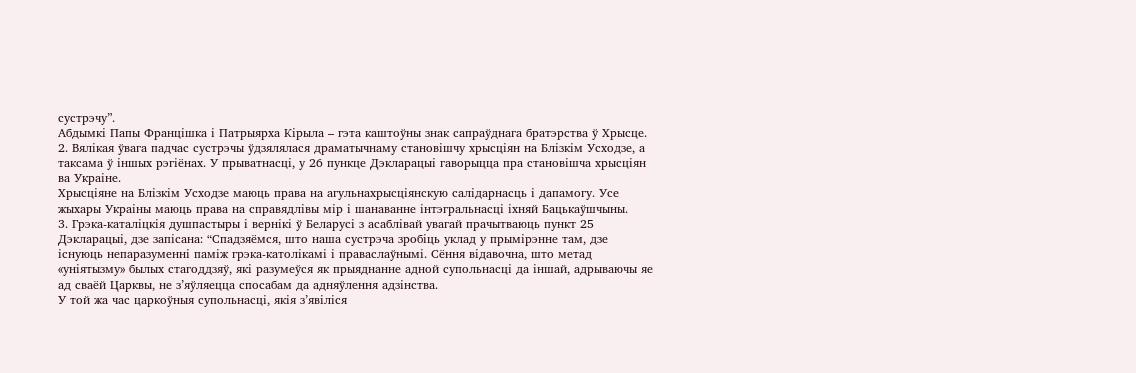сустрэчу”.
Абдымкі Папы Францішка і Патрыярха Кірыла – гэта каштоўны знак сапраўднага братэрства ў Хрысце.
2. Вялікая ўвага падчас сустрэчы ўдзялялася драматычнаму становішчу хрысціян на Блізкім Усходзе, а таксама ў іншых рэгіёнах. У прыватнасці, у 26 пункце Дэкларацыі гаворыцца пра становішча хрысціян ва Украіне.
Хрысціяне на Блізкім Усходзе маюць права на агульнахрысціянскую салідарнасць і дапамогу. Усе жыхары Украіны маюць права на справядлівы мір і шанаванне інтэгральнасці іхняй Бацькаўшчыны.
3. Грэка-каталіцкія душпастыры і вернікі ў Беларусі з асаблівай увагай прачытваюць пункт 25 Дэкларацыі, дзе запісана: “Спадзяёмся, што наша сустрэча зробіць уклад у прымірэнне там, дзе існуюць непаразуменні паміж грэка-католікамі і праваслаўнымі. Сёння відавочна, што метад «уніятызму» былых стагоддзяў, які разумеўся як прыяднанне адной супольнасці да іншай, адрываючы яе ад сваёй Царквы, не з’яўляецца спосабам да адняўлення адзінства.
У той жа час царкоўныя супольнасці, якія з’явіліся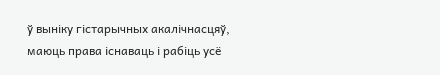ў выніку гістарычных акалічнасцяў, маюць права існаваць і рабіць усё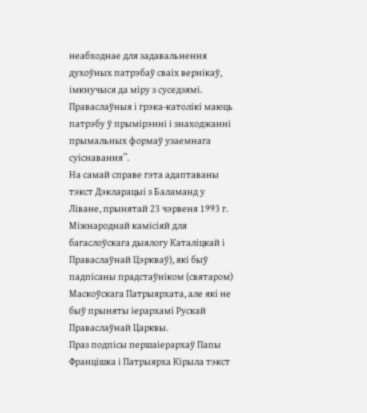неабходнае для задавальнення духоўных патрэбаў сваіх вернікаў, імкнучыся да міру з суседзямі. Праваслаўныя і грэка-католікі маюць патрэбу ў прымірэнні і знаходжанні прымальных формаў узаемнага суіснавання”.
На самай справе гэта адаптаваны тэкст Дэкларацыі з Баламанд у Ліване, прынятай 23 чэрвеня 1993 г. Міжнароднай камісіяй для багаслоўскага дыялогу Каталіцкай і Праваслаўнай Цэркваў), які быў падпісаны прадстаўніком (святаром) Маскоўскага Патрыярхата, але які не быў прыняты іерархамі Рускай Праваслаўнай Царквы.
Праз подпісы першаіерархаў Папы Францішка і Патрыярха Кірыла тэкст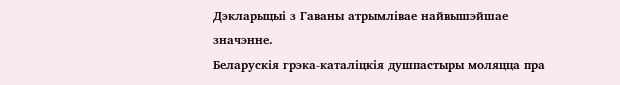Дэкларыцыі з Гаваны атрымлівае найвышэйшае значэнне.
Беларускія грэка-каталіцкія душпастыры моляцца пра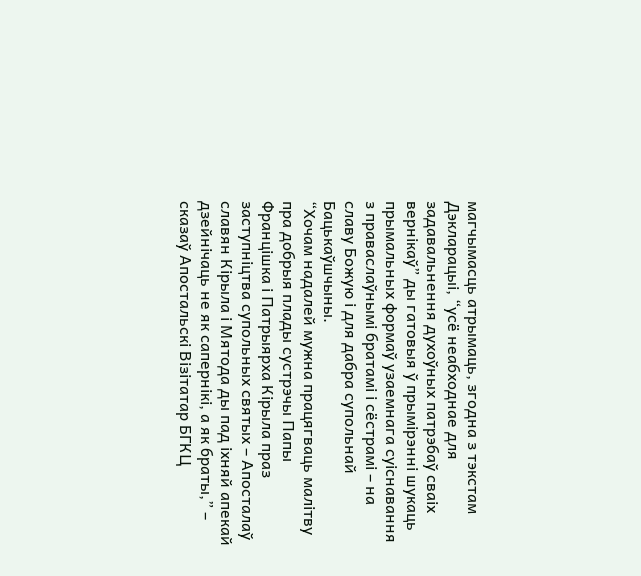магчымасць атрымаць, згодна з тэкстам Дэкларацыі, “усё неабходнае для задавальнення духоўных патрэбаў сваіх вернікаў” ды гатовыя ў прымірэнні шукаць прымальных формаў узаемнага суіснавання з праваслаўнымі братамі і сёстрамі – на славу Божую і для дабра супольнай Бацькаўшчыны.
“Хочам надалей мужна працягваць малітву пра добрыя плады сустрэчы Папы Францішка і Патрыярха Кірыла праз заступніцтва супольных святых – Апосталаў славян Кірыла і Мятода ды пад іхняй апекай дзейнічаць не як сапернікі, а як браты,” – сказаў Апостальскі Візітатар БГКЦ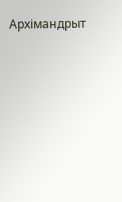Архімандрыт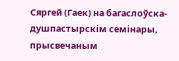Сяргей (Гаек) на багаслоўска-душпастырскім семінары, прысвечаным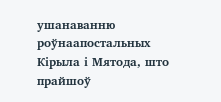ушанаванню роўнаапостальных Кірыла і Мятода, што прайшоў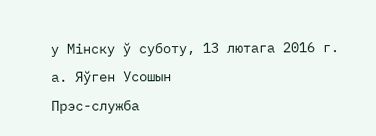у Мінску ў суботу, 13 лютага 2016 г.
а. Яўген Усошын
Прэс-служба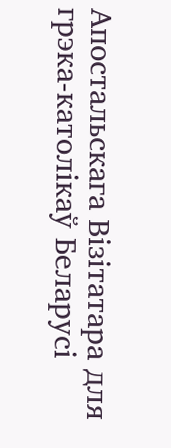Апостальскага Візітатара для грэка-католікаў Беларусі